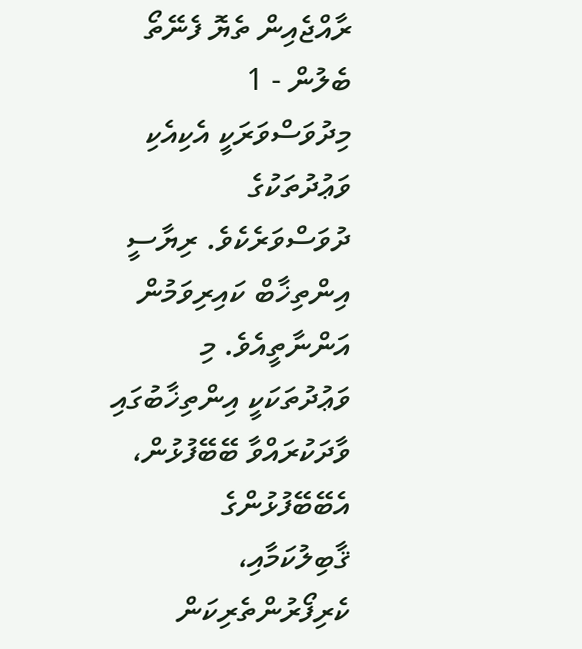ރާއްޖެއިން ތެޔޮ ފެނޭތޯ ބެލުން - 1
މިދުވަސްވަރަކީ އެކިއެކި ވަޢުދުތަކުގެ ދުވަސްވަރެކެވެ. ރިޔާސީ އިންތިޚާބް ކައިރިވަމުން އަންނާތީއެވެ. މި ވަޢުދުތަކަކީ އިންތިޚާބުގައި ވާދަކުރައްވާ ބޭބޭފުޅުން، އެބޭބޭފުޅުންގެ ޤާބިލުކަމާއި، ކެރިފޯރުންތެރިކަން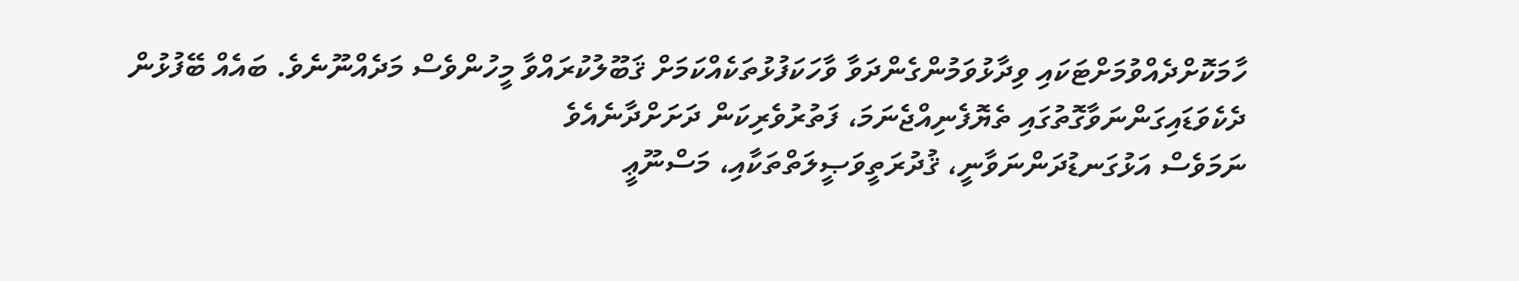ހާމަކޮށްދެއްވުމަށްޓަކައި ވިދާޅުވަމުންގެންދަވާ ވާހަކަފުޅުތަކެއްކަމަށް ޤަބޫލުކުރައްވާ މީހުންވެސް މަދެއްނޫނެވެ. ބައެއް ބޭފުޅުން ދެކެވަޑައިގަންނަވާގޮތުގައި ތެޔޮފެނިއްޖެނަމަ، ފަތުރުވެރިކަން ދަށަށްދާނެއެވެ
ނަމަވެސް އަޅުގަނޑުދަންނަވާނީ، ޤުދުރަތީވަޞީލަތްތަކާއި، މަސްނޫޢީ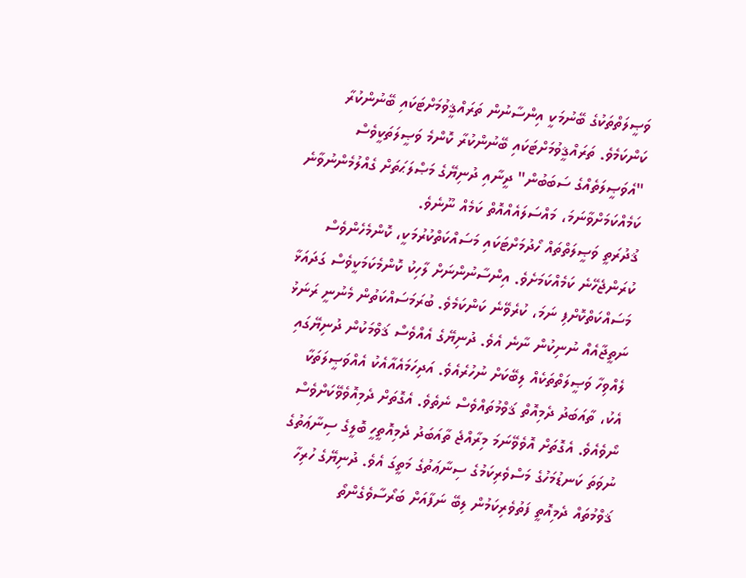ވަޞީލަތްތަކުގެ ބޭނުމަކީ އިންސާނުން ތަރައްޤީވުމަށްޓަކައި ބޭނުންކުރާ ކަންކަމެވެ. ތަރައްޤީވުމަށްޓަކައި ބޭނުންކުރާ ކޮންމެ ވަޞީލަތަކީވެސް "އެވަޞީލަތެއްގެ ސަބަބުން" ދީނާއި ދުނިޔޭގެ މަޞްލަޙަތަށް ގެއްލުމެންނުވާނެ ކަމެއްކަމަށްވާނަމަ، މައްސަލައެއްއޮތް ކަމެއް ނޫނެވެ.
ޤުދުރަތީ ވަޞީލަތްތައް ހޯދުމަށްޓަކައި މަސައްކަތްކުރުމަކީ، ކޮންމެހެންވެސް ކުރަންޖެހޭނެ ކަމެއްކަމަށެވެ. އިންސާނުންނަށް ލާހިކު ކޮންމެކަމަކީވެސް ގަދައަޅާ މަސައްކަތްކޮށްފި ނަމަ، ކުރެވޭނެ ކަންކަމެވެ. ބުރަމަސައްކަތުން މެނުނީ ރަނަޅު ނަތީޖާއެއް ނުނިކުން ނާނެ އެވެ. ދުނިޔޭގެ އެއްވެސް ޤަވްމަކުން ދުނިޔޭގައި ލެއްވިހާ ވަޞީލަތްތަކެއް ލިބޭކަށް ނުހުރެއެވެ. އަދިހަމައެއާއެކު އެއްވަޞީލަތަކާ އެކު، ތާއަބަދު ދެމިއޮތް ޤަވްމުތައްވެސް ނެތެވެ. އެގޮތަށް ދެމިއޮވެވޭކަށްވެސް ނޯވެއެވެ. އެގޮތަށް އޮވެވޭނަމަ މިރާއްޖެ ތާއަބަދު ދެމިއޮތީހީ ބޮލީގެ ސިނާޢަތުގެ ނުވަތަ ކަނޑުމަހުގެ މަސްވެރިކަމުގެ ސިނާޢަތުގެ މަތީގަ އެވެ. ދުނިޔޭގެ ހުރިހާ ޤަވްމުތައް ދެމިއޮތީ ފަތުވެރިކަމުން ލިބޭ ނަފާއަށް ބަރޯސާވެގެންތޯ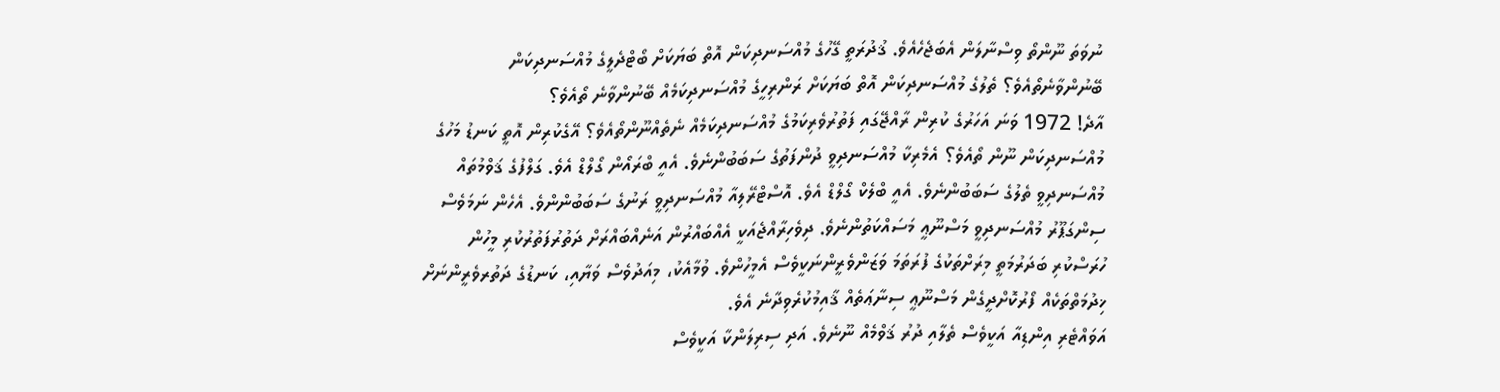ނުވަތަ ނޫންތޯ ވިސްނާލަން އެބަޖެހެއެވެ. ޤުދުރަތީ ގޭހުގެ މުއްސަނދިކަން އޮތް ބަޔަކަށް ބޯޓްދެލީގެ މުއްސަނދިކަން ބޭނުންވާނެތޯއެވެ؟ ތެލުގެ މުއްސަނދިކަން އޮތް ބަޔަކަށް ރަންރިހީގެ މުއްސަނދިކަމެއް ބޭނުންވާނެ ތޯއެވެ؟
އާދެ! 1972 ވަނަ އަހަރުގެ ކުރިން ރާއްޖޭގައި ފަތުރުވެރިކަމުގެ މުއްސަނދިކަމެއް ނެތެއްނޫންތޯއެވެ؟ އޭގެކުރިން އޮތީ ކަނޑު މަހުގެ މުއްސަނދިކަން ނޫން ތޯއެވެ؟ އެމެރިކާ މުއްސަނދިވީ ދުންފަތުގެ ސަބަބުންނެވެ. އެއީ ބްރައޯން ގޯލްޑް އެވެ. ގަލްފުގެ ޤަވްމުތައް މުއްސަނދިވީ ތެލުގެ ސަބަބުންނެވެ. އެއީ ބްލެކް ގޯލްޑް އެވެ. އޮސްޓްރޭލިއާ މުއްސަނދިވީ ރަނުގެ ސަބަބުންންވެ. އެހެން ނަމަވެސް ސިންގަޕޫރު މުއްސަނދިވީ މަސްނޫޢީ މަސައްކަތުންނެވެ. ދިވެހިރާއްޖެއަކީ އެއްބައްރުން އަނެއްބައްރަށް ދަތުރުފަތުރުކުރި މީހުން ހުރަސްކުރި ބަދަރުމަތީ މިރަށްތަކުގެ ފުރަތަމަ ވަޒަންވެރީންނަކީވެސް އެމީހުންވެ. ވުމާއެކު، މިއަދުވެސް ވަޔާއި، ކަނޑުގެ ދަތުރވެރީންނަށް ޚިދުމަތްތަކެއް ފޯރުކޮށްދީގެން މަސްނޫޢީ ސިނާޢަތެއް ޤާއިމުކުރެވިދާނެ އެވެ.
އަވައްޓެރި އިންޑިއާ އަކީވެސް ތެލާއި ދުރު ޤަވްމެއް ނޫނެވެ. އަދި ސިރިލަންކާ އަކީވެސް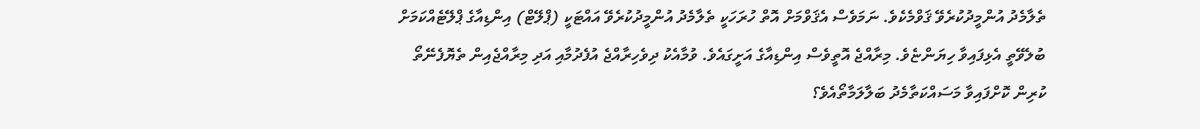ތެލާމެދު އުންމީދުކުރެވޭ ޤަވްމެކެވެ. ނަމަވެސް އެޤަވްމަށް އޮތް ހުރަހަކީ ތެލާމެދު އުންމީދުކުރެވޭ އައްޓަކީ (ޕްލޭޓް) އިންޑިއާގެ ޕްލޭޓެއްކަމަށް ބުލެވޭތީ އެޅިފައިވާ ހިޔަންޏެވެ. މިރާއްޖެ އޮތީވެސް އިންޑިއާގެ އަށީގައެވެ. ވުމާއެކު ދިވެހިރާއްޖެ އުފެދުމާއި އަދި މިރާއްޖެއިން ތެޔޮފެނޭތޯ ކުރިން ކޮށްފައިވާ މަސައްކަތާމެދު ބަލާލަމާތޯއެވެ؟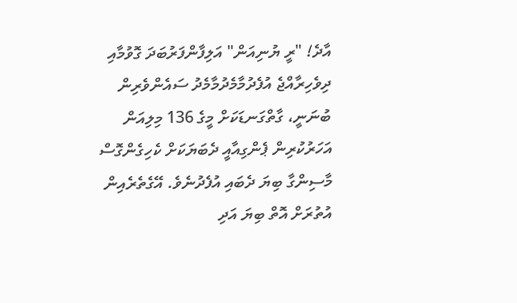އާދެ! "ރީ ޔުނިއަން" އަލިފާންފަރުބަދަ ގޮވުމާއި ދިވެހިރާއްޖެ އުފެދުމާމެދުމާމެދު ސައެންވެރިން ބުނަނީ، ގާތްގަނޑަކަށް މީގެ 136 މިލިއަން އަހަރުކުރިން ޕެންގިއާއީ ދެބަޔަކަށް ކެހިގެންގޮސް މާސިންގާ ބިޔަ ދެބައި އުފެދުނެވެ. އޭގެތެރެއިން އުތުރަށް އޮތް ބިޔަ އަދި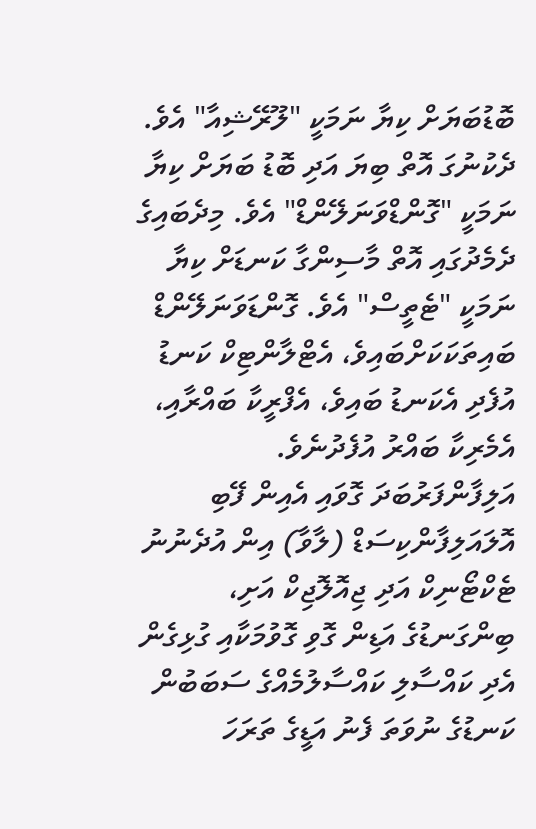ބޮޑުބަޔަށް ކިޔާ ނަމަކީ "ލޫރޭޝިއާ" އެވެ. ދެކުނުގަ އޮތް ބިޔަ އަދި ބޮޑު ބަޔަށް ކިޔާ ނަމަކީ "ގޮންޑްވަނަލޭންޑް" އެވެ. މިދެބައިގެ ދެމެދުގައި އޮތް މާސިންގާ ކަނޑަށް ކިޔާ ނަމަކީ "ޓެތީސް" އެވެ. ގޮންޑަވަނަލޭންޑް ބައިތަކަކަށްބައިވެ، އެޓްލާންޓިކް ކަނޑު  އުފެދި އެކަނޑު ބައިވެ، އެފްރީކާ ބައްރާއި، އެމެރިކާ ބައްރު އުފެދުނެވެ.
އަލިފާންފަރުބަދަ ގޮވައި އެއިން ފޭބި އޮލައަލިފާންކިސަޑް (ލާވާ) އިން އުދެނުނު ޓެކްޓޯނިކް އަދި ޖިއޮލޮޖިކް އަށި، ބިންގަނޑުގެ އަޑިން ގޮވި ގޮވުމަކާއި ގުޅިގެން އެދި ކައްސާލި ކައްސާލުމެއްގެ ސަބަބުން ކަނޑުގެ ނުވަތަ ފެނު އަޑީގެ ތަރަހަ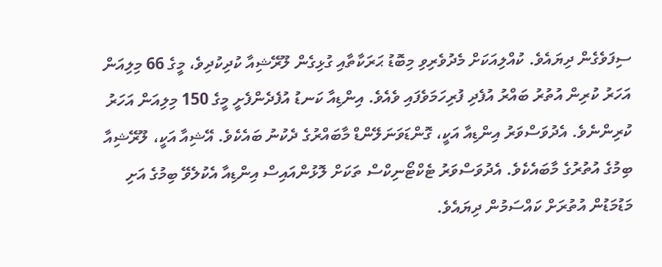ސިފަވެގެން ދިޔައެވެ. ކުއްލިއަކަށް މެދުވެރިވި މިބޮޑު ޙަރަކާތާއި ގުޅިގެން ލޫރޭޝިއާ ކުދިކުދިވެ، މީގެ 66 މިލިއަން އަހަރު ކުރިން އުތުރު ބައްރު އުފެދި ފުރިހަމަވެފައި ވެއެވެ. އިންޑިއާ ކަނޑު އުފެދެންފެށީ މީގެ 150 މިލިއަން އަހަރު ކުރިންނެވެ. އެދުވަސްވަރު އިންޑިއާ އަކީ، ގޮންޑަވަނަލޭންޑް މާބައްރުގެ ދެކުނު ބައެކެވެ. އޭޝިއާ އަކީ، ލޫރޭޝިއާ ބިމުގެ އުތުރުގެ މާބައެކެވެ. އެދުވަސްވަރު ޓެކްޓޯނިކްސް ތަކަށް ލޮޅުންއައިސް އިންޑިއާ އެކުލެވޭ ބިމުގެ އަށި މަޑުމަޑުން އުތުރަށް ކައްސަމުން ދިޔައެވެ.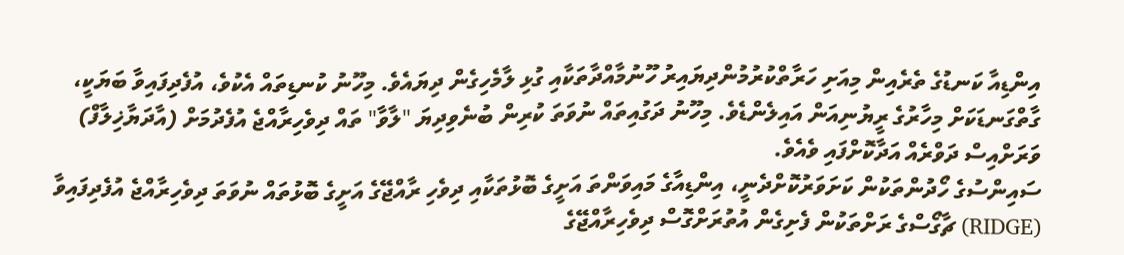އިންޑިއާ ކަނޑުގެ ތެރެއިން މިއަށި ހަރާތްކުރުމުންދިޔައިރު ހޫނުމާއްދާތަކާއި ގުޅި ލާމެހިގެން ދިޔައެވެ. މިހޫނު ކުނޑިތައް އެކުވެ، އުފެދިފައިވާ ބަޔަކީ، ގާތްގަނޑަކަށް މިހާރުގެ ރީޔުނިއަން އައިލެންޑެވެ. މިހޫނު ދަގުއިތައް ނުވަތަ ކުރިން ބުނެވިދިޔަ "ލާވާ" ތައް ދިވެހިރާއްޖެ އުފެދުމަށް (އާދަޔާޚިލާފް) ވަރަށްއިސް ދަވްރެއް އަދާކޮށްފައި ވެއެވެ.
ސައިންސުގެ ހޯދުންތަކުން ކަށަވަރުކޮށްދެނީ، އިންޑިއާގެ މައިވަންތަ އަށީގެ ބޮޅުތަކާއި ދިވެހި ރާއްޖޭގެ އަށީގެ ބޮޅުތައް ނުވަތަ ދިވެހިރާއްޖެ އުފެދިފައިވާ (RIDGE) ޗާގޯސްގެ ރަށްތަކުން ފެށިގެން އުތުރަށްގޮސް ދިވެހިރާއްޖޭގެ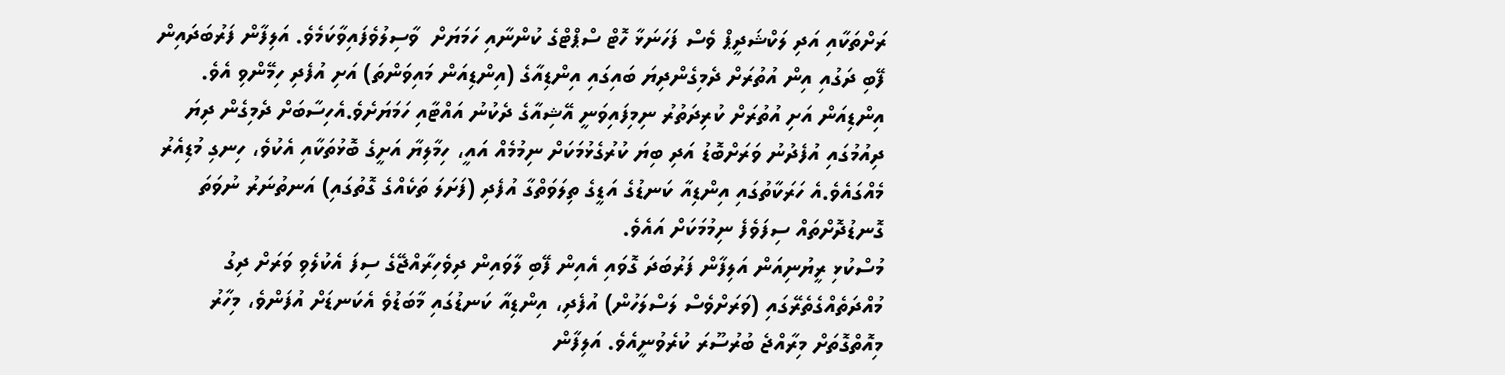ރަށްތަކާއި އަދި ލަކްޝަދީޕް ވެސް ފަހަނަޅާ ހޮޓް ސްޕްޓްގެ ކުންނާއި ހަމަޔަށް  ވާސިލުވެފައިވާކަމެވެ. އަލިފާން ފަރުބަދައިން ފޭބި ދަގުއި އިން އުތުރަށް ދެމިގެންދިޔަ ބައިގައި އިންޑިއާގެ (އިންޑިއަން މައިވަންތަ) އަށި އުފެދި ހިމޭންވި އެވެ. އިންޑިއަން އަށި އުތުރަށް ކުރިދަތުރު ނިމިފައިވަނީ އޭޝިއާގެ ދެކުނު އައްޓާއި ހަމަޔަށެވެ.އެހިސާބަށް ދެމިގެން ދިޔަ ދިއުމުގައި އުފެދުނު ވަރަށްބޮޑު އަދި ބިޔަ ކުރުގެޅުމަކަށް ނިމުމެއް އައީ، ހިމާލިޔާ އަށީގެ ބޮޅުތަކާއި އެކުވެ، ހިނގި މުޑިއެރު މެއްގައެވެ.އެ ހަރަކާތުގައި އިންޑިއާ ކަނޑުގެ އަޑީގެ ތިލަވަތްގާ އުފެދި (ފަށަލަ ތަކެއްގެ ގޮތުގައި) އަނތުނަރު ނުވަތަ ގޮނޑުދޮށްތައް ސިފަވެފެ ނިމުމަކަށް އައެވެ.
މުސްކުޅި ރީޔުނިއަން އަލިފާން ފަރުބަދަ ގޮވައި އެއިން ފޭބި ލާވައިން ދިވެހިރާއްޖޭގެ ސިފަ އެކުލެވި ވަރަށް ދިގު މުއްދަތެއްގެތެރޭގައި (ވަރަށްވެސް ލަސްލަހުން) އުފެދި، އިންޑިއާ ކަނޑުގައި މާބަޑުވެ އެކަނޑަށް އުފަންވެ، މިހާރު މިއޮތްގޮތަށް މިރާއްޖެ ބުރުސޫރަ ކުރެވުނީއެވެ. އަލިފާން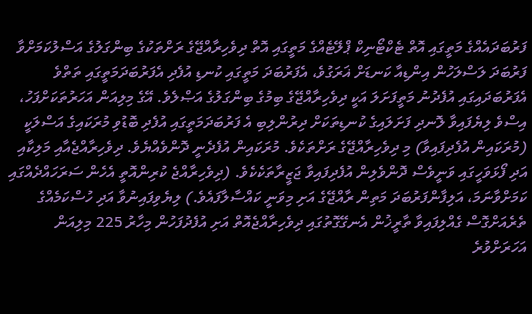ފަރުބަދައެއްގެ މަތީގައި އޮތް ޓެކްޓޯނިކް ޕްލޭޓެއްގެ މަތީގައި އޮތް ދިވެހިރާއްޖޭގެ ރަށްތަކުގެ ބިންގަލުގެ އަސްލުކަމަށްވާ ފަރުބަދަ ލަސްލަހުން އިންޑިއާ ކަނޑަށް ޣަރަގުވެ، އެފަރުބަދަ މަތީގައި ކުނޑި އުފެދި އެފަރުބަދަމަތީގައި ތަތްވެ އެފަރުބަދައިގައި އުފެދުނު މަތީފަށަލަ އަކީ ދިވެހިރާއްޖޭގެ ބިމުގެ ބިންގަލުގެ އަޞްލެވެ. އޭގެ މިލިއަން އަހަރުތަކަށްފަހު، އިސްވެ ލިޔެފައިވާ ލޮނދި ފަށަލައިގެ ކުނޑިތަކަށް ދިރުންލިބި އެ ފަރުބަދަމަތީގައި އުފެދި ބޮޑުވި މުރަކައިގެ އަސްލަކީ (މުރަކައިން އުފެދިފައިވާ) މި ދިވެހިރާއްޖޭގެ ރަށްތަކެވެ. މުރަކައިން އުފެދެނީ ދޮންވެއްޔެވެ. ދިވެހިރާއްޖެއާއި މަލިކާއި އަދި ފޯޅަވަހީގައި ވަނީވެސް ދޮންވެލިން އުފެދިފައިވާ ޖަޒީރާތަކެކެވެ. (ދިވެހިރާއްޖެ ކުރިންއޮތީ އެހެން ސަރަހައްދެއްގައި ކަމަށްވާނަމަ، އަލިފާންފަރުބަދަ މަތިން ރާއްޖޭގެ އަށި މިވަނީ ކައްސާލާފައެވެ.) ލިޔެވިފައިނުވާ އަދި ހުސްކަމެއްގެ ތެރެއަށްގޮސް ގެއްލިފައިވާ ތާރީޚުން އެނގޭގޮތުގައި ދިވެހިރާއްޖެއޮތް އަށި އުފެދުފަހުން މިހާރު 225 މިލިއަން އަހަރަށްވުރެ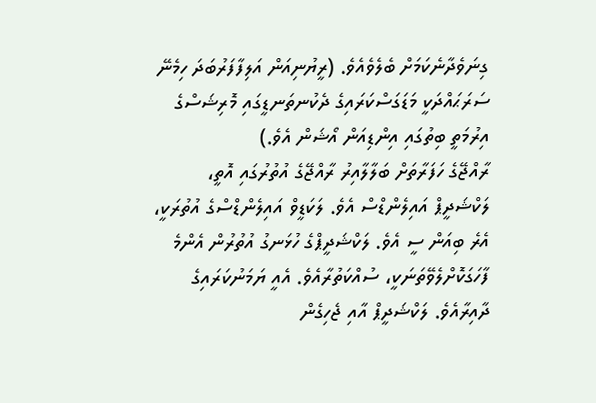ގިނަވެދާނެކަމަށް ބެލެވެއެވެ. (ރީޔުނިއަން އަލިފާފަރުބަދަ ހިމެނޭ ސަރަޙައްދަކީ މަޑަގަސްކަރައިގެ ދެކުނތަނޑީގައި މޮރިޝަސްގެ އިރުމަތީ ބިތުގައި އިންޑިއަން އޯޝަން އެވެ.)
ރާއްޖޭގެ ހަފަރާތަށް ބަލާލާއިރު ރާއްޖޭގެ އުތުރުގައި އޮތީ، ލަކްޝަދީޕް އައިލެންޑްސް އެވެ. ލަކަޑީވް އައިލެންޑްސްގެ އުތުރަކީ، އެރެ ބިއަން ސީ އެވެ. ލަކްޝަދީޕްގެ ހުޅަނގު އުތުރުން އެންމެ ފާހަގަކޮށްލެވޭތަނަކީ، ސުއްކަތުރާއެވެ. އެއީ ޔަމަނުކަރައިގެ ދާއިރާއެވެ. ލަކްޝަދީޕް އާއި ޖެހިގެން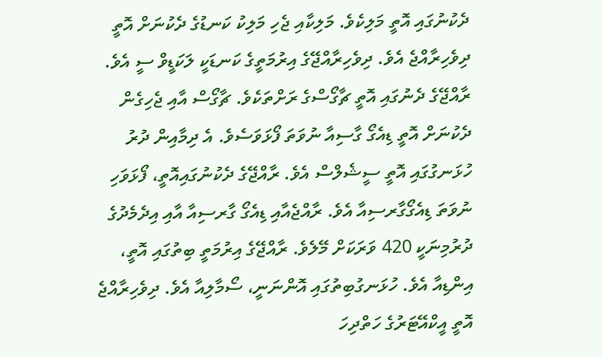ދެކުނުގައި އޮތީ މަލިކެވެ. މަލިކާއި ޖެހި މަލިކު ކަނޑުގެ ދެކުނަށް އޮތީ ދިވެހިރާއްޖެ އެވެ. ދިވެހިރާއްޖޭގެ އިރުމަތީގެ ކަނޑަކީ ލަކަޑީވް ސީ އެވެ. ރާއްޖޭގެ ދެނުގައި އޮތީ ޗާގޯސްގެ ރަށްތަކެވެ. ޗާގޯސް އާއި ޖެހިގެން ދެކުނަށް އޮތީ ޑިއެގޯ ގާސިއާ ނުވަތަ ފޯޅަވަސެވެ. އެ ދިމާއިން ދުރު ހުޅަނގުގައި އޮތީ ސީޝެލްސް އެވެ. ރާއްޖޭގެ ދެކުނުގައިއޮތީ، ފޯޅަވަހި ނުވަތަ ޑިއެގޯގާރސިއާ އެވެ. ރާއްޖެއާއި ޑިއެގޯ ގާރސިއާ އާއި އިދެމެދުގެ ދުރުމިނަކީ 420 ވަރަކަށް މޭލެވެ. ރާއްޖޭގެ އިރުމަތީ ބިތުގައި އޮތީ، އިންޑިއާ އެވެ. ހުޅަނގުބިތުގައި އޮންނަނީ، ސޯމާލިއާ އެވެ. ދިވެހިރާއްޖެ އޮތީ އީކްއޭޓަރުގެ ހަތްދިހަ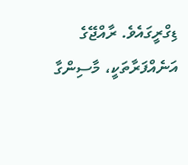ޑިގްރީގައެވެ. ރާއްޖޭގެ އަނެއްފަރާތަކީ، މާސިންގާ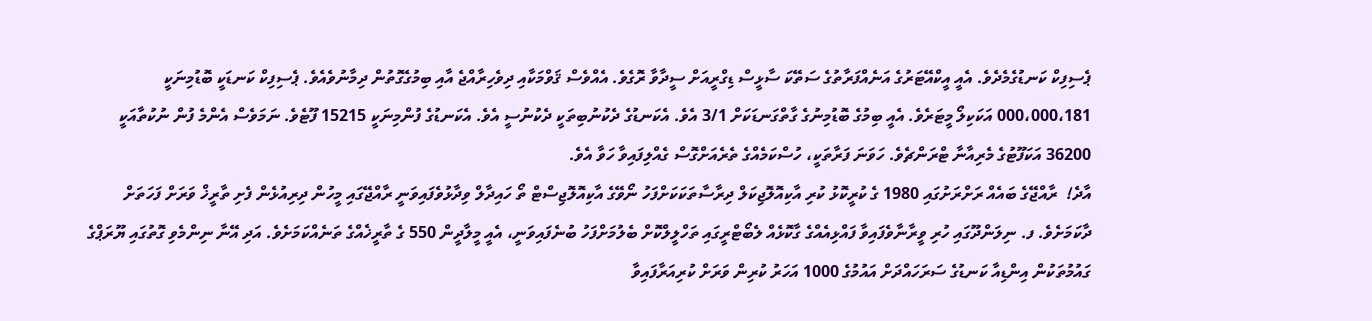ޕެސިފިކް ކަނޑުގެމެދެވެ. އެއީ އީކްއޭޓަރުގެ އަނެއްފަރާތުގެ ސަތޭކަ ސާޅީސް ޑިގްރީއަށް ސީދާވާ ރޮގެވެ. އެއްވެސް ޤަވްމަކާއި ދިވެހިރާއްޖެ އާއި ބިމުގެގޮތުން ދިމާނުވެއެވެ. ޕެސިފިކް ކަނޑަކީ ބޮޑުމިނަކީ 000،000،181 އަކަކިލޯ މީޓަރެވެ. އެއީ ބިމުގެ ބޮޑުމިނުގެ ގާތްގަނޑަކަށް 3/1 އެވެ. އެކަނޑުގެ ދެކުނުބިތަކީ ދެކުނުސީ އެވެ. އެކަނޑުގެ ފުންމިނަކީ 15215 ފޫޓެވެ. ނަމަވެސް އެންމެ ފުން ނުކުތާއަކީ 36200 އަކަފޫޓުގެ މެރިއާނާ ޓްރަންޗެވެ. ހަވަނަ ފަރާތަކީ، ހުސްކަމެއްގެ ތެރެއަށްގޮސް ގެއްލިފައިވާ ހަވާ އެވެ.
އާދެ!  ރާއްޖޭގެ ބައެއް ރަށްރަށުގައި 1980 ގެ ކުރީކޮޅު ކުރި އާކިއޮލޮޖިކަލް ދިރާސާތަކަކަށްފަހު ނޯވޭގެ އާކިއޮލޮޖިސްޓް ތޯ ހައިދާލް ވިދާޅުވެފައިވަނީ ރާއްޖޭގައި މީހުން ދިރިއުޅެން ފެށި ތާރީޚް ވަރަށް ފަހަތަށް ދާކަމަށެވެ. ފ. ނިލަންދޫގައި ހުރި ވީރާނާވެފައިވާ ފައްޅިއެއްގެ ގާކޮޅެއް ލެބޯޓްރީގައި ތަހްލީލްކޮށް ބެލުމަށްފަހު ބުނެފައިވަނީ، އެއީ މީލާދީން 550 ގެ ތާރީޚެއްގެ ތަނެއްކަމަށެވެ. އަދި އޭނާ ނިންމެވި ގޮތުގައި ޔޫރަޕްގެ ގައުމުތަކުން އިންޑިއާ ކަނޑުގެ ސަރަހައްދަށް އައުމުގެ 1000 އަހަރު ކުރިން ވަރަށް ކުރިއަރާފައިވާ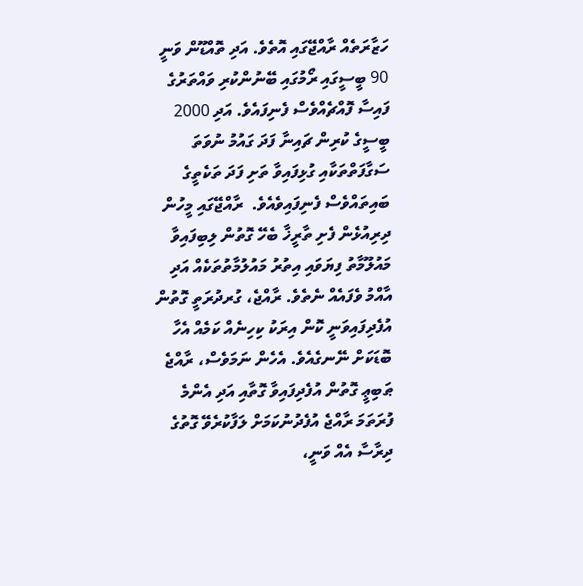ހަޒާރަތެއް ރާއްޖޭގައި އޮތެވެ. އަދި ތޮއްޑޫން ވަނީ 90 ބީސީގައި ރޯމުގައި ބޭނުންކުރި ވައްތަރުގެ ފައިސާ ފޮއްޗެއްވެސް ފެނިފައެވެ. އަދި 2000 ބީސީގެ ކުރިން ޗައިނާ ފަދަ ގައުމު ނުވަތަ ސަގާފަތްތަކާއި ގުޅިފައިވާ ތަށި ފަދަ ތަކެތީގެ ބައިތައްވެސް ފެނިފައިވެއެވެ.  ރާއްޖޭގައި މީހުން ދިރިއުޅެން ފެށި ތާރީޚާ ބެހޭ ގޮތުން ލިބިފައިވާ މައުލޫމާތު ފިޔަވައި އިތުރު މައުލުމާތުތަކެއް އަދި އާއްމު ވެފައެއް ނެތެވެ. ރާއްޖެ، ގުރދުރަތީ ގޮތުން އުފެދިފައިވަނީ ކޮން އިރަކު ކިހިނެއް ކަމެއް އެހާ ބޮޑަކަށް ނޭނގެއެވެ. އެހެން ނަމަވެސް، ރާއްޖެ ޠަބިޢީ ގޮތުން އުފެދިފައިވާ ގޮތާއި އަދި އެންމެ ފުރަތަމަ ރާއްޖެ އުފެދުނުކަމަށް ލަފާކުރެވޭ ގޮތުގެ ދިރާސާ އެއް ވަނީ،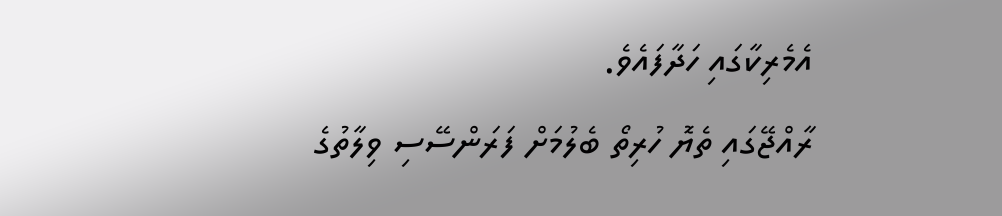އެމެރިކާގައި ހަދާފައެވެ.
ރާއްޖޭގައި ތެޔޮ ހުރިތޯ ބެލުމަށް ފަރަންސޭސި ވިލާތުގެ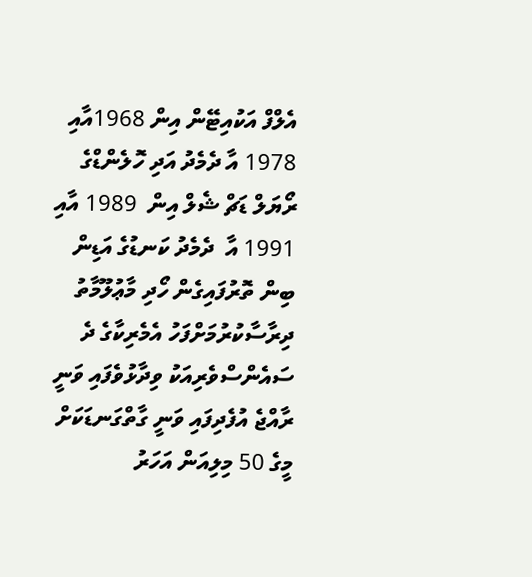އެލްފް އަކުއިޓޭން އިން 1968އާއި 1978 އާ ދެމެދު އަދި ހޮލެންޑްގެ ރޯޔަލް ޑަޗް ޝެލް އިން  1989 އާއި 1991 އާ  ދެމެދު ކަނޑުގެ އަޑިން ބިން ތޮރުފައިގެން ހޯދި މާޢުލޫމާތު ދިރާސާކުރުމަށްފަހު އެމެރިކާގެ ދެ ސައެންސްވެރިއަކު ވިދާޅުވެފައި ވަނީ ރާއްޖެ އުފެދިފައި ވަނީ ގާތްގަނޑަކަށް މީގެ 50 މިލިއަން އަހަރު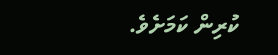ކުރިން ކަމަށެވެ.